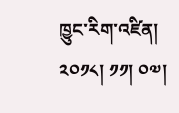ཁྱུང་རིག་འཛིན། ༢༠༡༨། ༡༡། ༠༧།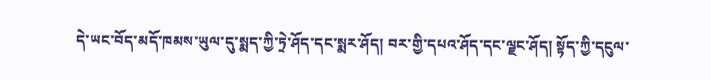དེ་ཡང་བོད་མདོ་ཁམས་ཡུལ་དུ་སྨད་ཀྱི་ཏྲེ་ཤོད་དང་སྨར་ཤོད། བར་གྱི་དཔའ་ཤོད་དང་ལྗང་ཤོད། སྟོད་ཀྱི་དངུལ་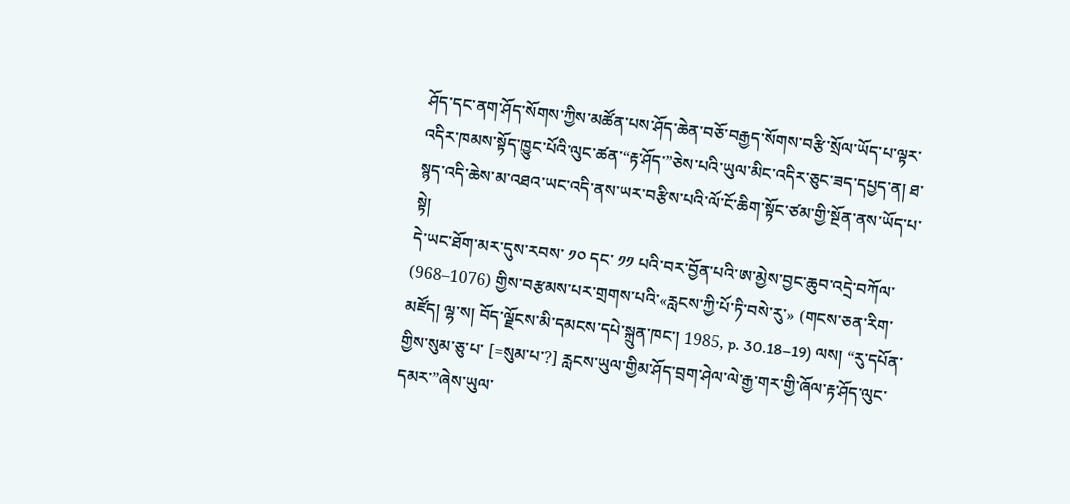ཤོད་དང་ནག་ཤོད་སོགས་ཀྱིས་མཚོན་པས་ཤོད་ཆེན་བཅོ་བརྒྱད་སོགས་བརྩི་སྲོལ་ཡོད་པ་ལྟར་འདིར་ཁམས་སྟོད་ཁྱུང་པོའི་ལུང་ཚན་“རྟ་ཤོད་”ཅེས་པའི་ཡུལ་མིང་འདིར་ཅུང་ཟད་དཔྱད་ན། ཐ་སྙད་འདི་ཆེས་མ་འཐའ་ཡང་འདི་ནས་ཡར་བརྩིས་པའི་ལོ་ངོ་ཆིག་སྟོང་ཙམ་གྱི་སྔོན་ནས་ཡོད་པ་སྟེ།
དེ་ཡང་ཐོག་མར་དུས་རབས་ ༡༠ དང་ ༡༡ པའི་བར་བྱོན་པའི་ཨ་མྱེས་བྱང་ཆུབ་འདྲེ་བཀོལ་ (968–1076) གྱིས་བརྩམས་པར་གྲགས་པའི་«རླངས་ཀྱི་པོ་ཏི་བསེ་རུ་» (གངས་ཅན་རིག་མཛོད། ལྷ་ས། བོད་ལྗོངས་མི་དམངས་དཔེ་སྐྲུན་ཁང་། 1985, p. 30.18–19) ལས། “རུ་དཔོན་གྱིས་སུམ་ཅུ་པ་ [=སུམ་པ་?] རླངས་ཡུལ་གྱིམ་ཤོད་བྲག་ཤེལ་ལེ་རྒྱ་གར་གྱི་ཞོལ་རྟ་ཤོད་ལུང་དམར་”ཞེས་ཡུལ་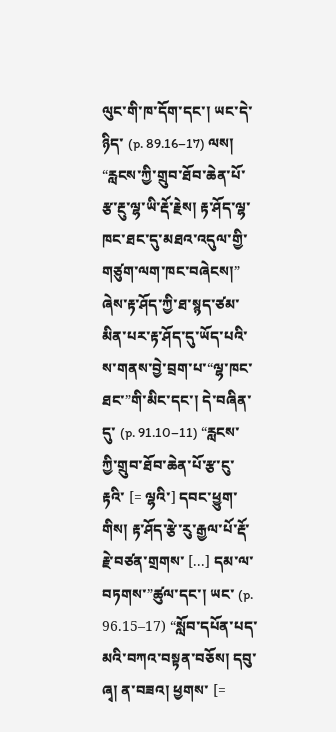ལུང་གི་ཁ་དོག་དང་། ཡང་དེ་ཉིད་ (p. 89.16–17) ལས། “རླངས་ཀྱི་གྲུབ་ཐོབ་ཆེན་པོ་རྩ་རྔུ་ལྷ་ཡི་རྡོ་རྗེས། རྟ་ཤོད་ལྷ་ཁང་ཐང་དུ་མཐའ་འདུལ་གྱི་གཙུག་ལག་ཁང་བཞེངས།” ཞེས་རྟ་ཤོད་ཀྱི་ཐ་སྙད་ཙམ་མིན་པར་རྟ་ཤོད་དུ་ཡོད་པའི་ས་གནས་བྱེ་བྲག་པ་“ལྷ་ཁང་ཐང་”གི་མིང་དང་། དེ་བཞིན་དུ་ (p. 91.10–11) “རླངས་ཀྱི་གྲུབ་ཐོབ་ཆེན་པོ་རྩ་ངུ་རྟའི་ [= ལྷའི་] དབང་ཕྱུག་གིས། རྟ་ཤོད་རྩེ་རུ་རྒྱལ་པོ་རྡོ་རྗེ་བཙན་གྲགས་ [...] དམ་ལ་བཏགས་”ཚུལ་དང་། ཡང་ (p. 96.15–17) “སློབ་དཔོན་པད་མའི་བཀའ་བསྟན་བཅོས། དབུ་ཞྭ། ན་བཟའ། ཕྱགས་ [=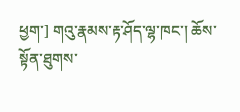ཕྱག་] གའུ་རྣམས་རྟ་ཤོད་ལྷ་ཁང་། ཆོས་སྟོན་ཐུགས་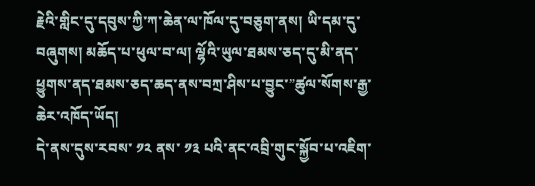རྗེའི་གླིང་དུ་དབུས་ཀྱི་ཀ་ཆེན་ལ་ཁོལ་དུ་བཅུག་ནས། ཡི་དམ་དུ་བཞུགས། མཆོད་པ་ཕུལ་བ་ལ། ལྷོའི་ཡུལ་ཐམས་ཅད་དུ་མི་ནད་ཕྱུགས་ནད་ཐམས་ཅད་ཆད་ནས་བཀྲ་ཤིས་པ་བྱུང་”ཚུལ་སོགས་རྒྱ་ཆེར་འཁོད་ཡོད།
དེ་ནས་དུས་རབས་ ༡༢ ནས་ ༡༣ པའི་ནང་འབྲི་གུང་སྐྱོབ་པ་འཇིག་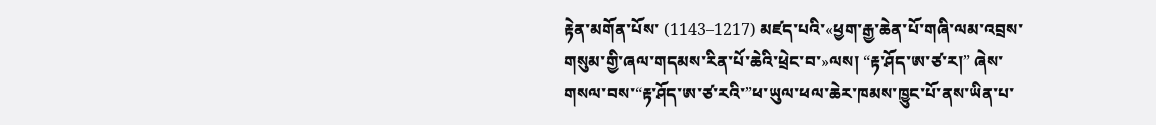རྟེན་མགོན་པོས་ (1143–1217) མཛད་པའི་«ཕྱག་རྒྱ་ཆེན་པོ་གཞི་ལམ་འབྲས་གསུམ་གྱི་ཞལ་གདམས་རིན་པོ་ཆེའི་ཕྲེང་བ་»ལས། “རྟ་ཤོད་ཨ་ཙ་ར།” ཞེས་གསལ་བས་“རྟ་ཤོད་ཨ་ཙ་རའི་”ཕ་ཡུལ་ཕལ་ཆེར་ཁམས་ཁྱུང་པོ་ནས་ཡིན་པ་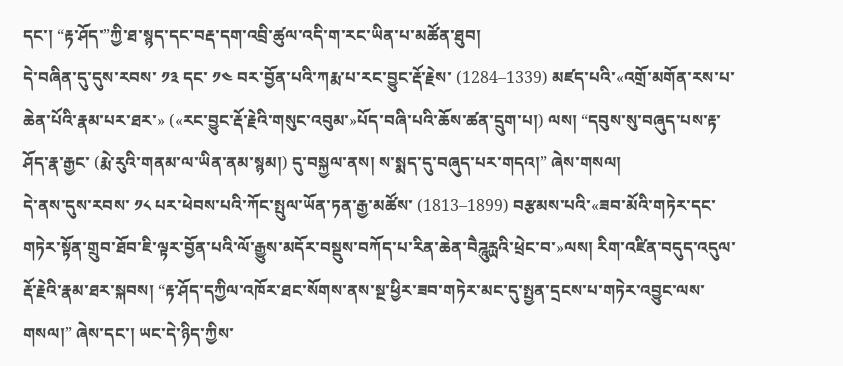དང་། “རྟ་ཤོད་”ཀྱི་ཐ་སྙད་དང་བརྡ་དག་འབྲི་ཚུལ་འདི་ག་རང་ཡིན་པ་མཚོན་ཐུབ།
དེ་བཞིན་དུ་དུས་རབས་ ༡༣ དང་ ༡༤ བར་བྱོན་པའི་ཀརྨ་པ་རང་བྱུང་རྡོ་རྗེས་ (1284–1339) མཛད་པའི་«འགྲོ་མགོན་རས་པ་ཆེན་པོའི་རྣམ་པར་ཐར་» («རང་བྱུང་རྡོ་རྗེའི་གསུང་འབུམ་»པོད་བཞི་པའི་ཆོས་ཚན་དྲུག་པ།) ལས། “དབུས་སུ་བཞུད་པས་རྟ་ཤོད་རྣ་རྒྱང་ (རྨེ་རུའི་གནམ་ལ་ཡིན་ནམ་སྙམ།) དུ་བསྐྱལ་ནས། ས་སྨད་དུ་བཞུད་པར་གདའ།” ཞེས་གསལ།
དེ་ནས་དུས་རབས་ ༡༨ པར་ཕེབས་པའི་ཀོང་སྤུལ་ཡོན་ཏན་རྒྱ་མཚོས་ (1813–1899) བརྩམས་པའི་«ཟབ་མོའི་གཏེར་དང་གཏེར་སྟོན་གྲུབ་ཐོབ་ཇི་ལྟར་བྱོན་པའི་ལོ་རྒྱུས་མདོར་བསྡུས་བཀོད་པ་རིན་ཆེན་བཻཌཱུརྻའི་ཕྲེང་བ་»ལས། རིག་འཛིན་བདུད་འདུལ་རྡོ་རྗེའི་རྣམ་ཐར་སྐབས། “རྟ་ཤོད་དཀྱིལ་འཁོར་ཐང་སོགས་ནས་སྔ་ཕྱིར་ཟབ་གཏེར་མང་དུ་སྤྱན་དྲངས་པ་གཏེར་འབྱུང་ལས་གསལ།” ཞེས་དང་། ཡང་དེ་ཉིད་ཀྱིས་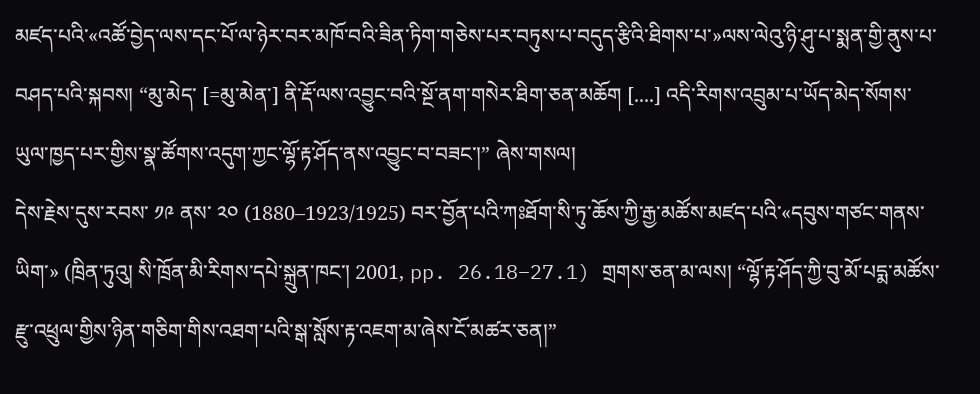མཛད་པའི་«འཚོ་བྱེད་ལས་དང་པོ་ལ་ཉེར་བར་མཁོ་བའི་ཟིན་ཏིག་གཅེས་པར་བཏུས་པ་བདུད་རྩིའི་ཐིགས་པ་»ལས་ལེའུ་ཉི་ཤུ་པ་སྨན་གྱི་ནུས་པ་བཤད་པའི་སྐབས། “མུ་མེད་ [=མུ་མེན་] ནི་རྡོ་ལས་འབྱུང་བའི་སྔོ་ནག་གསེར་ཐིག་ཅན་མཆོག [....] འདི་རིགས་འབྲུམ་པ་ཡོད་མེད་སོགས་ཡུལ་ཁྱད་པར་གྱིས་སྣ་ཚོགས་འདུག་ཀྱང་ལྷོ་རྟ་ཤོད་ནས་འབྱུང་བ་བཟང་།” ཞེས་གསལ།
དེས་རྗེས་དུས་རབས་ ༡༩ ནས་ ༢༠ (1880–1923/1925) བར་བྱོན་པའི་ཀཿཐོག་སི་ཏུ་ཆོས་ཀྱི་རྒྱ་མཚོས་མཛད་པའི་«དབུས་གཙང་གནས་ཡིག་» (ཁྲིན་ཏུའུ། སི་ཁྲོན་མི་རིགས་དཔེ་སྐྲུན་ཁང་། 2001, pp. 26.18–27.1) གྲགས་ཅན་མ་ལས། “ལྷོ་རྟ་ཤོད་ཀྱི་བུ་མོ་པདྨ་མཚོས་རྫུ་འཕྲུལ་གྱིས་ཉིན་གཅིག་གིས་འཐག་པའི་སྒ་སློས་རྟ་འཇག་མ་ཞེས་ངོ་མཚར་ཅན།”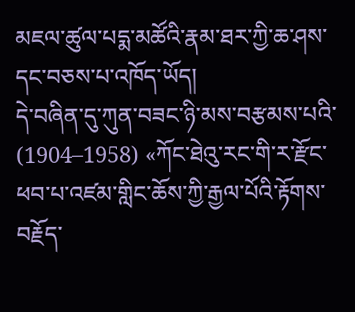མཇལ་ཚུལ་པདྨ་མཚོའི་རྣམ་ཐར་ཀྱི་ཆ་ཤས་དང་བཅས་པ་འཁོད་ཡོད།
དེ་བཞིན་དུ་ཀུན་བཟང་ཉི་མས་བརྩམས་པའི་ (1904–1958) «ཀོང་ཐེའུ་རང་གི་ར་རྫོང་ཕབ་པ་འཛམ་གླིང་ཆོས་ཀྱི་རྒྱལ་པོའི་རྟོགས་བརྗོད་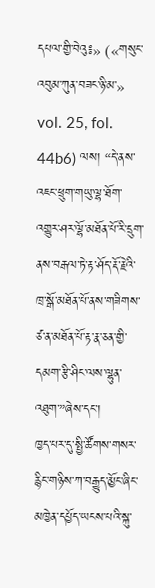དཔལ་གྱི་བེའུ༔» («གསུང་འབུམ་ཀུན་བཟང་ཉི་མ་» vol. 25, fol. 44b6) ལས། “དེ་ནས་འཇང་ཕྲུག་གཡུ་ལྷ་ཐོག་འགྱུར་ཤར་ལྷོ་མཐོན་པོ་རི་དྲུག་ནས་བརྒལ་ཏེ་རྟ་ཤོད་རྡོ་རྗེའི་ཁྲ་སྒོ་མཐོན་པོ་ནས་གཟིགས་ཙ་ན་མཐོན་པོ་རྟ་རྣ་ཅན་གྱི་དམག་རྩི་ཤིང་ལས་ལྷུན་འཐུག་”ཞེས་དང་།
ཁྱད་པར་དུ་སྤྱི་ཚོགས་གསར་རྙིང་གཉིས་ཀ་བརྒྱུད་མྱོང་ཞིང་མཁྱེན་དཔྱོད་ཡངས་པའི་སྐུ་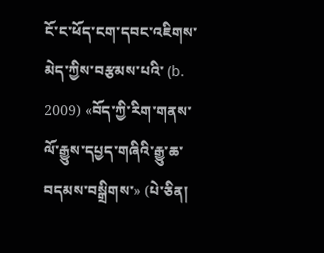ངོ་ང་ཕོད་ངག་དབང་འཇིགས་མེད་ཀྱིས་བརྩམས་པའི་ (b. 2009) «བོད་ཀྱི་རིག་གནས་ལོ་རྒྱུས་དཔྱད་གཞིའི་རྒྱུ་ཆ་བདམས་བསྒྲིགས་» (པེ་ཅིན།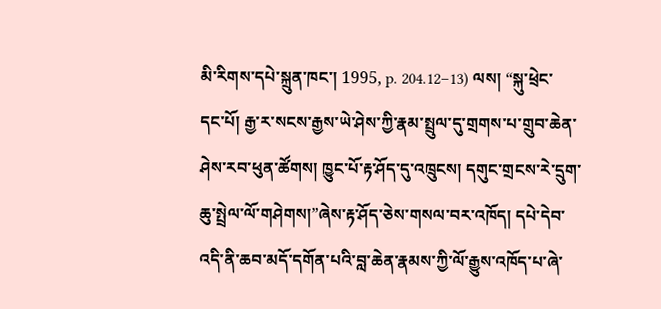མི་རིགས་དཔེ་སྐྲུན་ཁང་། 1995, p. 204.12–13) ལས། “སྐུ་ཕྲེང་དང་པོ། རྒྱ་ར་སངས་རྒྱས་ཡེ་ཤེས་ཀྱི་རྣམ་སྤྲུལ་དུ་གྲགས་པ་གྲུབ་ཆེན་ཤེས་རབ་ཕུན་ཚོགས། ཁྱུང་པོ་རྟ་ཤོད་དུ་འཁྲུངས། དགུང་གྲངས་རེ་དྲུག་ཆུ་སྤྲེལ་ལོ་གཤེགས།”ཞེས་རྟ་ཤོད་ཅེས་གསལ་བར་འཁོད། དཔེ་དེབ་འདི་ནི་ཆབ་མདོ་དགོན་པའི་བླ་ཆེན་རྣམས་ཀྱི་ལོ་རྒྱུས་འཁོད་པ་ཞེ་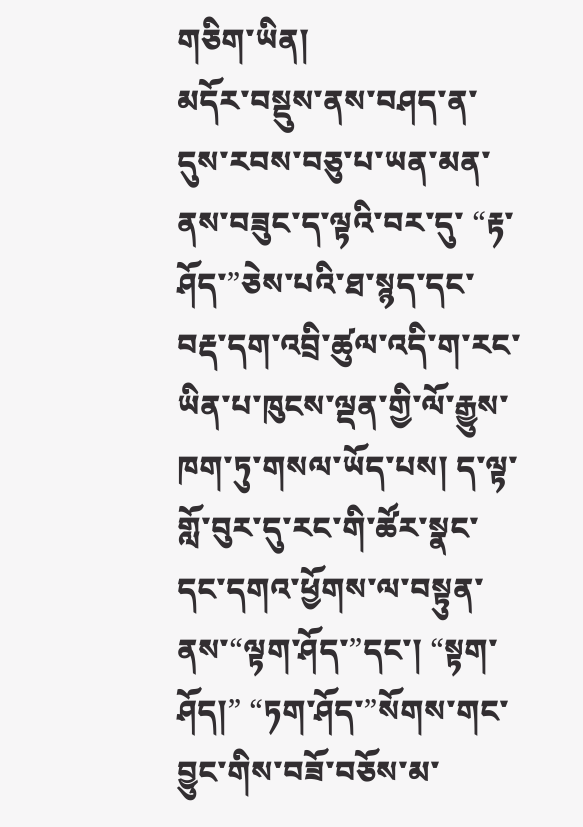གཅིག་ཡིན།
མདོར་བསྡུས་ནས་བཤད་ན་དུས་རབས་བཅུ་པ་ཡན་མན་ནས་བཟུང་ད་ལྟའི་བར་དུ་ “རྟ་ཤོད་”ཅེས་པའི་ཐ་སྙད་དང་བརྡ་དག་འབྲི་ཚུལ་འདི་ག་རང་ཡིན་པ་ཁུངས་ལྡན་གྱི་ལོ་རྒྱུས་ཁག་ཏུ་གསལ་ཡོད་པས། ད་ལྟ་གློ་བུར་དུ་རང་གི་ཚོར་སྣང་དང་དགའ་ཕྱོགས་ལ་བསྟུན་ནས་“ལྟག་ཤོད་”དང་། “སྟག་ཤོད།” “ཏག་ཤོད་”སོགས་གང་བྱུང་གིས་བཟོ་བཅོས་མ་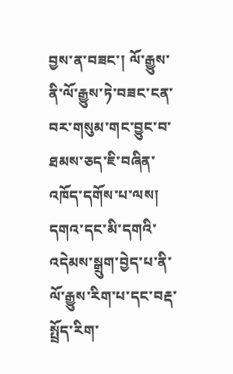བྱས་ན་བཟང་། ལོ་རྒྱུས་ནི་ལོ་རྒྱུས་ཏེ་བཟང་ངན་བར་གསུམ་གང་བྱུང་བ་ཐམས་ཅད་ཇི་བཞིན་འཁོད་དགོས་པ་ལས། དགའ་དང་མི་དགའི་འདེམས་སྒྲུག་བྱེད་པ་ནི་ལོ་རྒྱུས་རིག་པ་དང་བརྡ་སྤྲོད་རིག་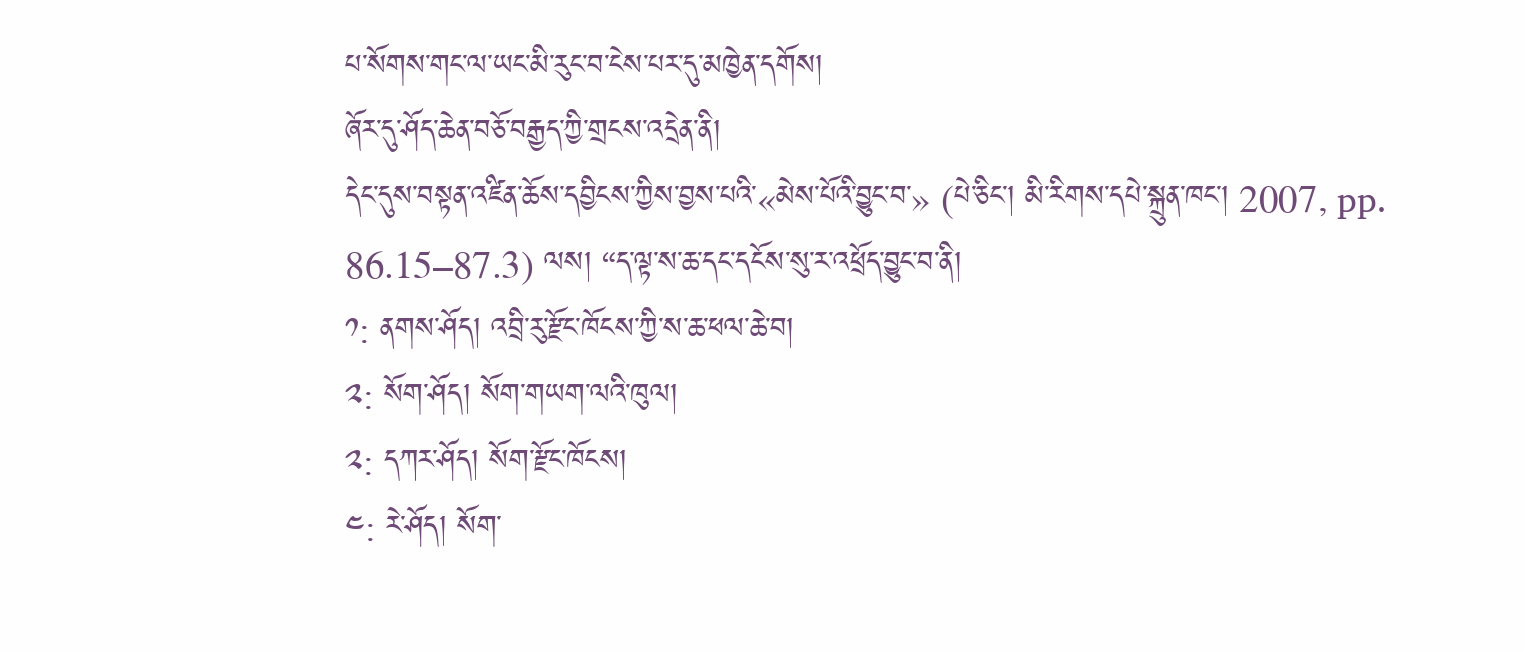པ་སོགས་གང་ལ་ཡང་མི་རུང་བ་ངེས་པར་དུ་མཁྱེན་དགོས།
ཞོར་དུ་ཤོད་ཆེན་བཅོ་བརྒྱད་ཀྱི་གྲངས་འདྲེན་ནི།
དེང་དུས་བསྟན་འཛིན་ཆོས་དབྱིངས་ཀྱིས་བྱས་པའི་«མེས་པོའི་བྱུང་བ་» (པེ་ཅིང་། མི་རིགས་དཔེ་སྐྲུན་ཁང་། 2007, pp. 86.15–87.3) ལས། “ད་ལྟ་ས་ཆ་དང་དངོས་སུ་ར་འཕྲོད་བྱུང་བ་ནི།
༡: ནགས་ཤོད། འབྲི་རུ་རྫོང་ཁོངས་ཀྱི་ས་ཆ་ཕལ་ཆེ་བ།
༢: སོག་ཤོད། སོག་གཡག་ལའི་ཁུལ།
༢: དཀར་ཤོད། སོག་རྫོང་ཁོངས།
༤: རེ་ཤོད། སོག་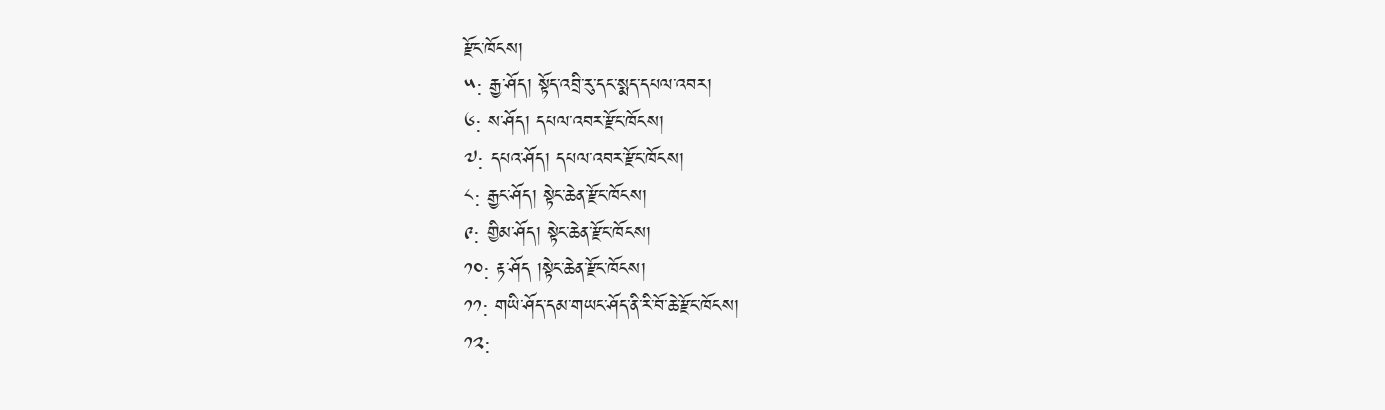རྫོང་ཁོངས།
༥: རྒྱ་ཤོད། སྟོད་འབྲི་རུ་དང་སྨད་དཔལ་འབར།
༦: ས་ཤོད། དཔལ་འབར་རྫོང་ཁོངས།
༧: དཔའ་ཤོད། དཔལ་འབར་རྫོང་ཁོངས།
༨: རྒྱང་ཤོད། སྟེང་ཆེན་རྫོང་ཁོངས།
༩: གྱིམ་ཤོད། སྟེང་ཆེན་རྫོང་ཁོངས།
༡༠: རྟ་ཤོད །སྟེང་ཆེན་རྫོང་ཁོངས།
༡༡: གཡི་ཤོད་དམ་གཡང་ཤོད་ནི་རི་བོ་ཆེ་རྫོང་ཁོངས།
༡༢: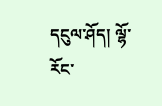དངུལ་ཤོད། ལྷོ་རོང་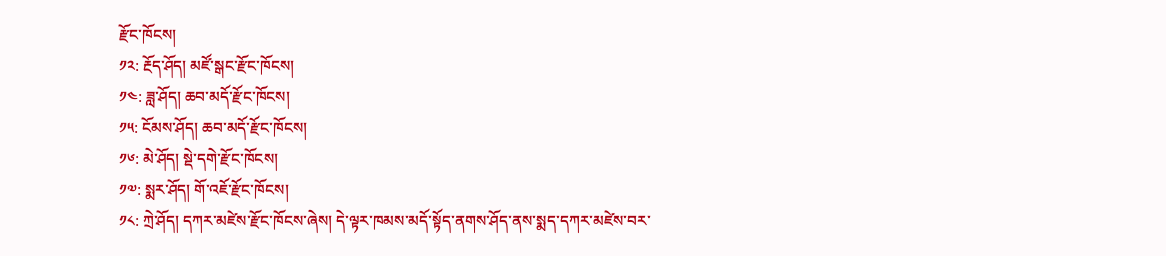རྫོང་ཁོངས།
༡༢: རྔོད་ཤོད། མཛོ་སྒང་རྫོང་ཁོངས།
༡༤: ཟླ་ཤོད། ཆབ་མདོ་རྫོང་ཁོངས།
༡༥: ངོམས་ཤོད། ཆབ་མདོ་རྫོང་ཁོངས།
༡༦: མེ་ཤོད། སྡེ་དགེ་རྫོང་ཁོངས།
༡༧: སྨར་ཤོད། གོ་འཇོ་རྫོང་ཁོངས།
༡༨: ཀྲེ་ཤོད། དཀར་མཛེས་རྫོང་ཁོངས་ཞེས། དེ་ལྟར་ཁམས་མདོ་སྟོད་ནགས་ཤོད་ནས་སྨད་དཀར་མཛེས་བར་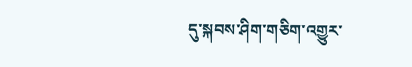དུ་སྐབས་ཤིག་གཅིག་འགྱུར་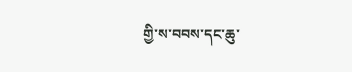གྱི་ས་བབས་དང་ཆུ་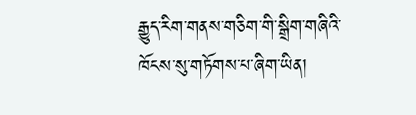རྒྱུད་རིག་གནས་གཅིག་གི་སྒྲིག་གཞིའི་ཁོངས་སུ་གཏོགས་པ་ཞིག་ཡིན།